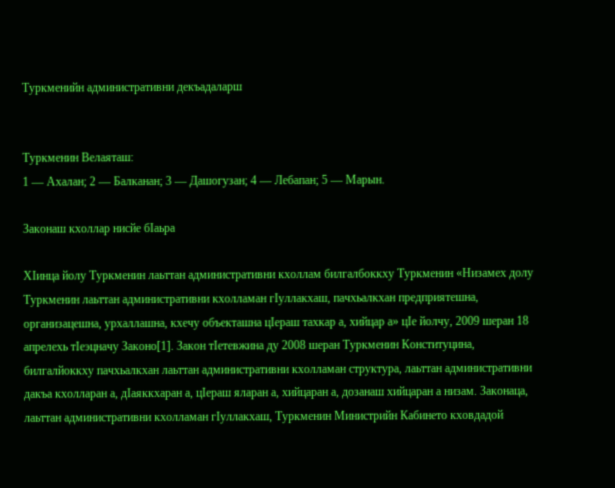Туркменийн административни декъадаларш


Туркменин Велаяташ:
1 — Ахалан; 2 — Балканан; 3 — Дашогузан; 4 — Лебапан; 5 — Марын.

Законаш кхоллар нисйе бӀаьра

ХӀинца йолу Туркменин лаьттан административни кхоллам билгалбоккху Туркменин «Низамех долу Туркменин лаьттан административни кхолламан гӀуллакхаш, пачхьалкхан предприятешна, организацешна, урхаллашна, кхечу объекташна цӀераш тахкар а, хийцар а» цӀе йолчу, 2009 шеран 18 апрелехь тӀеэцначу Законо[1]. Закон тӀетевжина ду 2008 шеран Туркменин Конституцина, билгалйоккху пачхьалкхан лаьттан административни кхолламан структура, лаьттан административни дакъа кхолларан а, дӀаяккхаран а, цӀераш яларан а, хийцаран а, дозанаш хийцаран а низам. Законаца, лаьттан административни кхолламан гӀуллакхаш, Туркменин Министрийн Кабинето кховдадой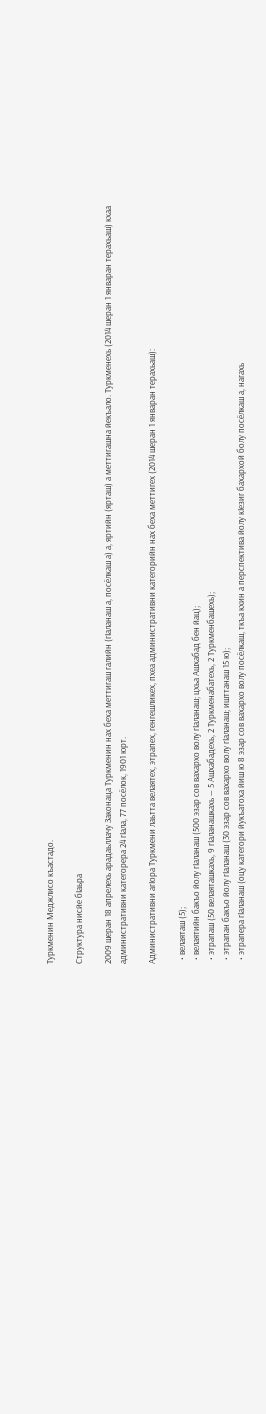Туркменин Меджлисо къастадо.

Структура нисйе бӀаьра

2009 шеран 18 апрелехь арадаьллачу Законаца Туркменин нах беха меттигаш галийн (гӀаланаш а, посёлкаш а) а, яртийн (ярташ) а меттигашна йекъало. Туркменехь (2014 шеран 1 январан терахьаш) кхаа административни категорера 24 гӀала, 77 посёлок, 1901 юрт.

Административни агӀора Туркмени лаьтта велаятех, этрапех, генгешликех, пхеа административни категорийн нах беха меттигех (2014 шеран 1 январан терахьаш):

  • велаяташ (5);
  • велаятийн бакъо йолу гӀаланаш (500 эзар сов вахархо волу гӀаланаш; цхьа Ашхабад бен йац);
  • этрапаш (50 велаяташкахь, 9 гӀаланашкахь — 5 Ашхабадехь, 2 Туркменабатехь, 2 Туркменбашехь);
  • этрапан бакъо йолу гӀаланаш (30 эзар сов вахархо волу гӀаланаш; ишттанаш 15 ю);
  • этрапера гӀаланаш (оцу категори йукъатоха йиш ю 8 эзар сов вахархо волу посёлкаш, ткъа кхин а перспектива йолу кӀезиг бахархой болу посёлкаш а, нагахь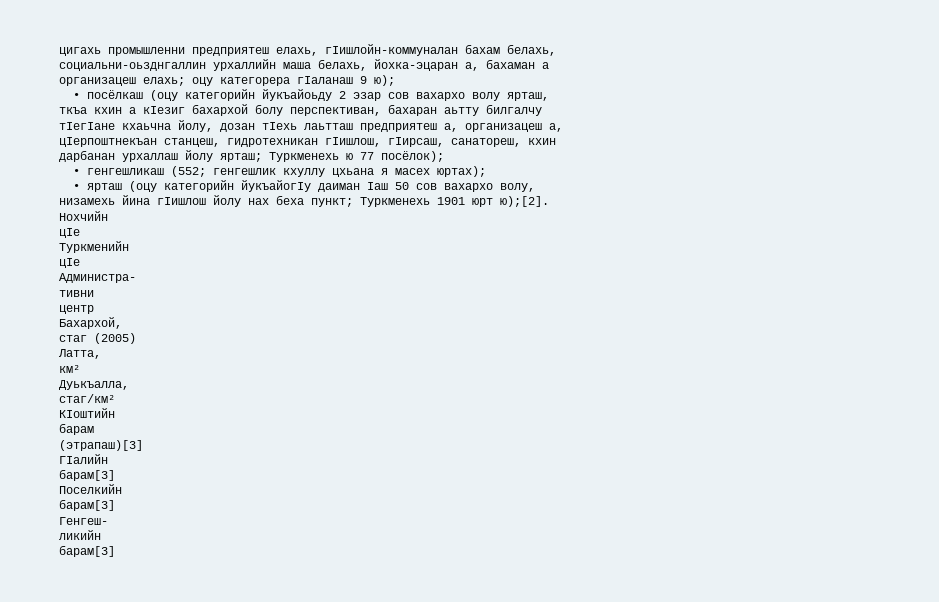цигахь промышленни предприятеш елахь, гӀишлойн-коммуналан бахам белахь, социальни-оьзднгаллин урхаллийн маша белахь, йохка-эцаран а, бахаман а организацеш елахь; оцу категорера гӀаланаш 9 ю);
  • посёлкаш (оцу категорийн йукъайоьду 2 эзар сов вахархо волу ярташ, ткъа кхин а кӀезиг бахархой болу перспективан, бахаран аьтту билгалчу тӀегӀане кхаьчна йолу, дозан тӀехь лаьтташ предприятеш а, организацеш а, цӀерпоштнекъан станцеш, гидротехникан гӀишлош, гӀирсаш, санатореш, кхин дарбанан урхаллаш йолу ярташ; Туркменехь ю 77 посёлок);
  • генгешликаш (552; генгешлик кхуллу цхьана я масех юртах);
  • ярташ (оцу категорийн йукъайогӀу даиман Ӏаш 50 сов вахархо волу, низамехь йина гӀишлош йолу нах беха пункт; Туркменехь 1901 юрт ю);[2].
Нохчийн
цӀе
Туркменийн
цӀе
Администра-
тивни
центр
Бахархой,
стаг (2005)
Латта,
км²
Дуькъалла,
стаг/км²
КӀоштийн
барам
(этрапаш)[3]
ГӀалийн
барам[3]
Поселкийн
барам[3]
Генгеш-
ликийн
барам[3]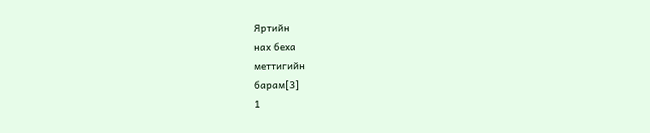Яртийн
нах беха
меттигийн
барам[3]
1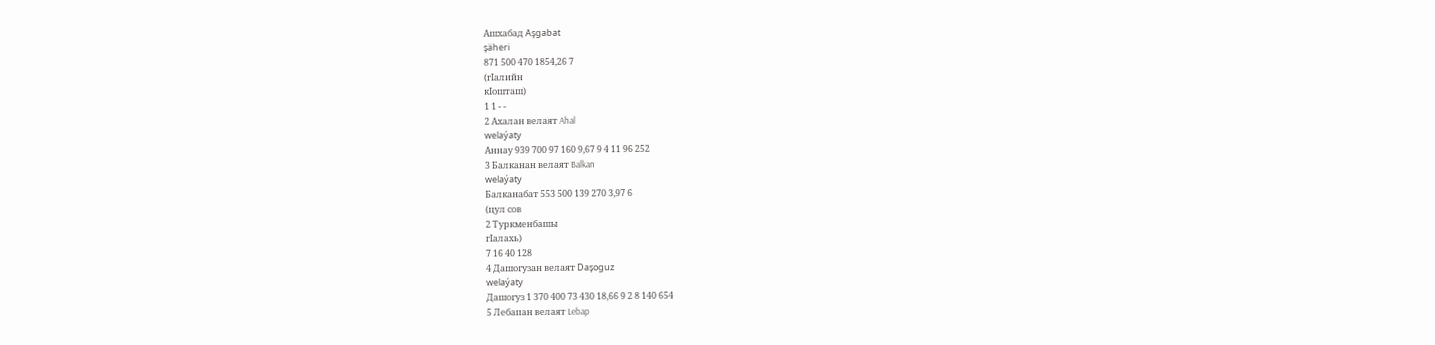Ашхабад Aşgabat
şäheri
871 500 470 1854,26 7
(гӀалийн
кӀошташ)
1 1 - -
2 Ахалан велаят Ahal
welaýaty
Аннау 939 700 97 160 9,67 9 4 11 96 252
3 Балканан велаят Balkan
welaýaty
Балканабат 553 500 139 270 3,97 6
(цул сов
2 Туркменбашы
гӀалахь)
7 16 40 128
4 Дашогузан велаят Daşoguz
welaýaty
Дашогуз 1 370 400 73 430 18,66 9 2 8 140 654
5 Лебапан велаят Lebap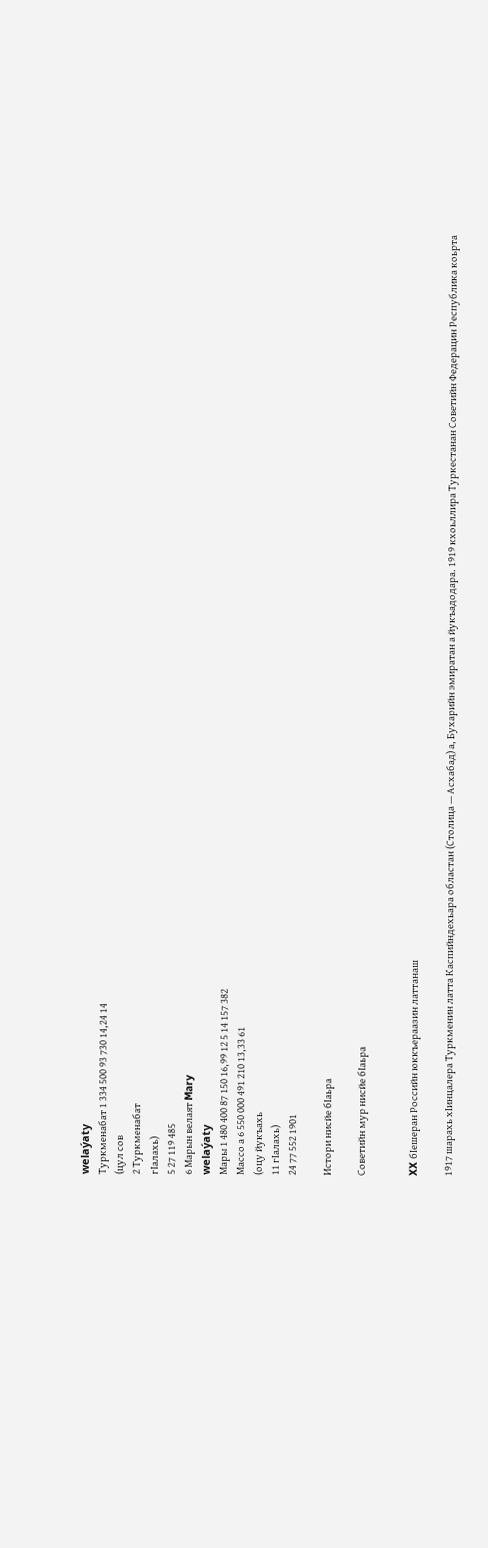welaýaty
Туркменабат 1 334 500 93 730 14,24 14
(цул сов
2 Туркменабат
гӀалахь)
5 27 119 485
6 Марын велаят Mary
welaýaty
Мары 1 480 400 87 150 16,99 12 5 14 157 382
Массо а 6 550 000 491 210 13,33 61
(оцу йукъахь
11 гӀалахь)
24 77 552 1901

Истори нисйе бӀаьра

Советийн мур нисйе бӀаьра


XX бӀешеран Российн юккъераазин латтанаш

1917 шарахь хӀинцалера Туркменин латта Каспийндехьара областан (Столица — Асхабад) а, Бухарийн эмиратан а йукъадодара. 1919 кхоьллира Туркестанан Советийн Федерацин Республика коьрта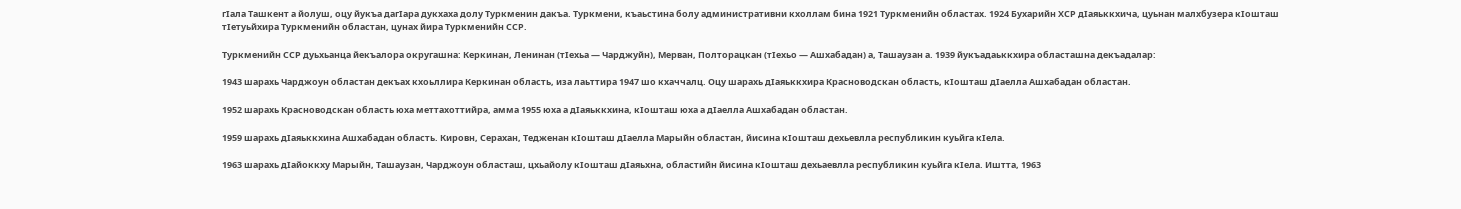гӀала Ташкент а йолуш, оцу йукъа дагӀара дукхаха долу Туркменин дакъа. Туркмени, къаьстина болу административни кхоллам бина 1921 Туркменийн областах. 1924 Бухарийн ХСР дӀаяьккхича, цуьнан малхбузера кӀошташ тӀетуьйхира Туркменийн областан, цунах йира Туркменийн ССР.

Туркменийн ССР дуьхьанца йекъалора округашна: Керкинан, Ленинан (тӀехьа — Чарджуйн), Мерван, Полторацкан (тӀехьо — Ашхабадан) а, Ташаузан а. 1939 йукъадаьккхира областашна декъадалар:

1943 шарахь Чарджоун областан декъах кхоьллира Керкинан область, иза лаьттира 1947 шо кхаччалц. Оцу шарахь дӀаяьккхира Красноводскан область, кӀошташ дӀаелла Ашхабадан областан.

1952 шарахь Красноводскан область юха меттахоттийра, амма 1955 юха а дӀаяьккхина, кӀошташ юха а дӀаелла Ашхабадан областан.

1959 шарахь дӀаяьккхина Ашхабадан область. Кировн, Серахан, Тедженан кӀошташ дӀаелла Марыйн областан, йисина кӀошташ дехьевлла республикин куьйга кӀела.

1963 шарахь дӀайоккху Марыйн, Ташаузан, Чарджоун областаш, цхьайолу кӀошташ дӀаяьхна, областийн йисина кӀошташ дехьаевлла республикин куьйга кӀела. Иштта, 1963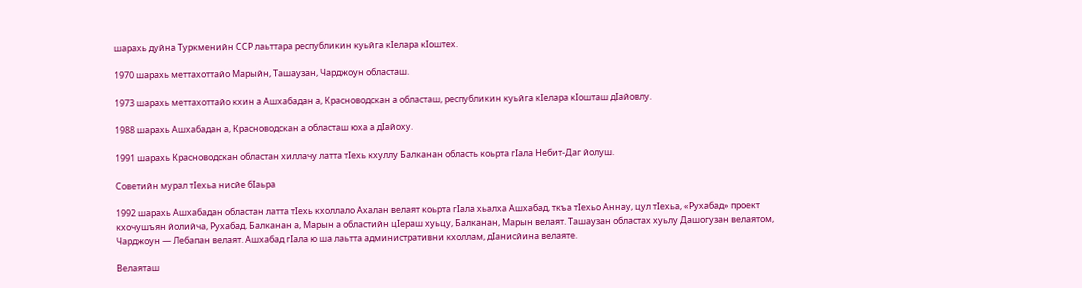шарахь дуйна Туркменийн ССР лаьттара республикин куьйга кӀелара кӀоштех.

1970 шарахь меттахоттайо Марыйн, Ташаузан, Чарджоун областаш.

1973 шарахь меттахоттайо кхин а Ашхабадан а, Красноводскан а областаш, республикин куьйга кӀелара кӀошташ дӀайовлу.

1988 шарахь Ашхабадан а, Красноводскан а областаш юха а дӀайоху.

1991 шарахь Красноводскан областан хиллачу латта тӀехь кхуллу Балканан область коьрта гӀала Небит-Даг йолуш.

Советийн мурал тӀехьа нисйе бӀаьра

1992 шарахь Ашхабадан областан латта тӀехь кхоллало Ахалан велаят коьрта гӀала хьалха Ашхабад, ткъа тӀехьо Аннау, цул тӀехьа, «Рухабад» проект кхочушъян йолийча, Рухабад. Балканан а, Марын а областийн цӀераш хуьцу, Балканан, Марын велаят. Ташаузан областах хуьлу Дашогузан велаятом, Чарджоун — Лебапан велаят. Ашхабад гӀала ю ша лаьтта административни кхоллам, дӀанисйина велаяте.

Велаяташ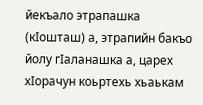йекъало этрапашка (кӀошташ) а, этрапийн бакъо йолу гӀаланашка а, царех хӀорачун коьртехь хьаькам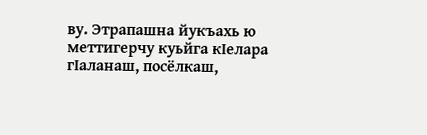ву. Этрапашна йукъахь ю меттигерчу куьйга кӀелара гӀаланаш, посёлкаш,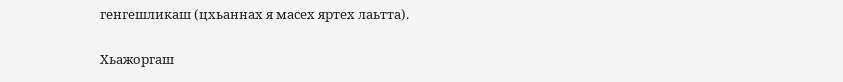генгешликаш (цхьаннах я масех яртех лаьтта).

Хьажоргаш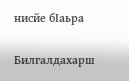нисйе бӀаьра

Билгалдахарш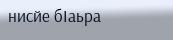нисйе бӀаьра